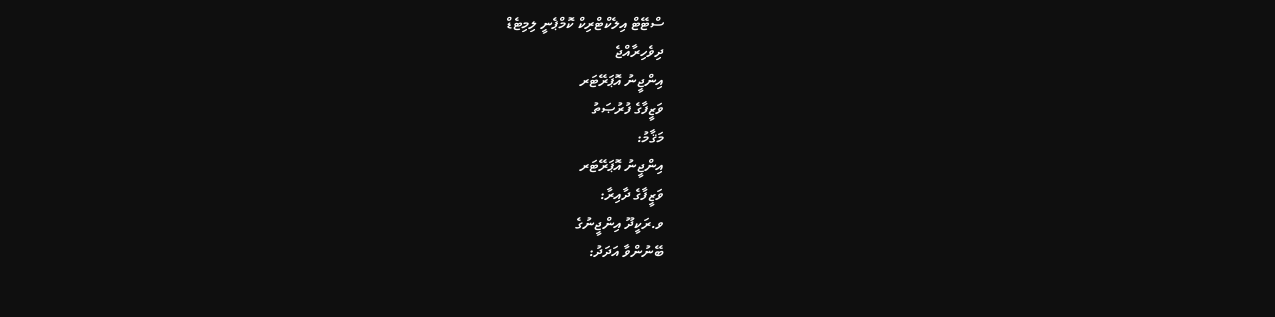ސްޓޭޓް އިލެކްޓްރިކް ކޮމްޕެނީ ލިމިޓެޑް
ދިވެހިރާއްޖެ
އިންޖީނު އޮޕަރޭޓަރ
ވަޒީފާގެ ފުރުޞަތު
މަޤާމު:
އިންޖީނު އޮޕަރޭޓަރ
ވަޒީފާގެ ދާއިރާ:
ވ.ރަކީދޫ އިންޖީނުގެ
ބޭނުންވާ އަދަދު: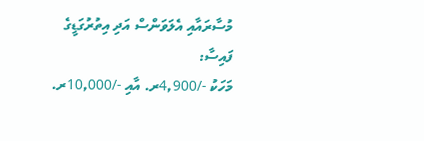މުސާރައާއި އެލަވަންސް އަދި އިތުރުގަޑީގެ ފައިސާ:
މަހަކު -/4,900ރ. އާއި -/10,000ރ.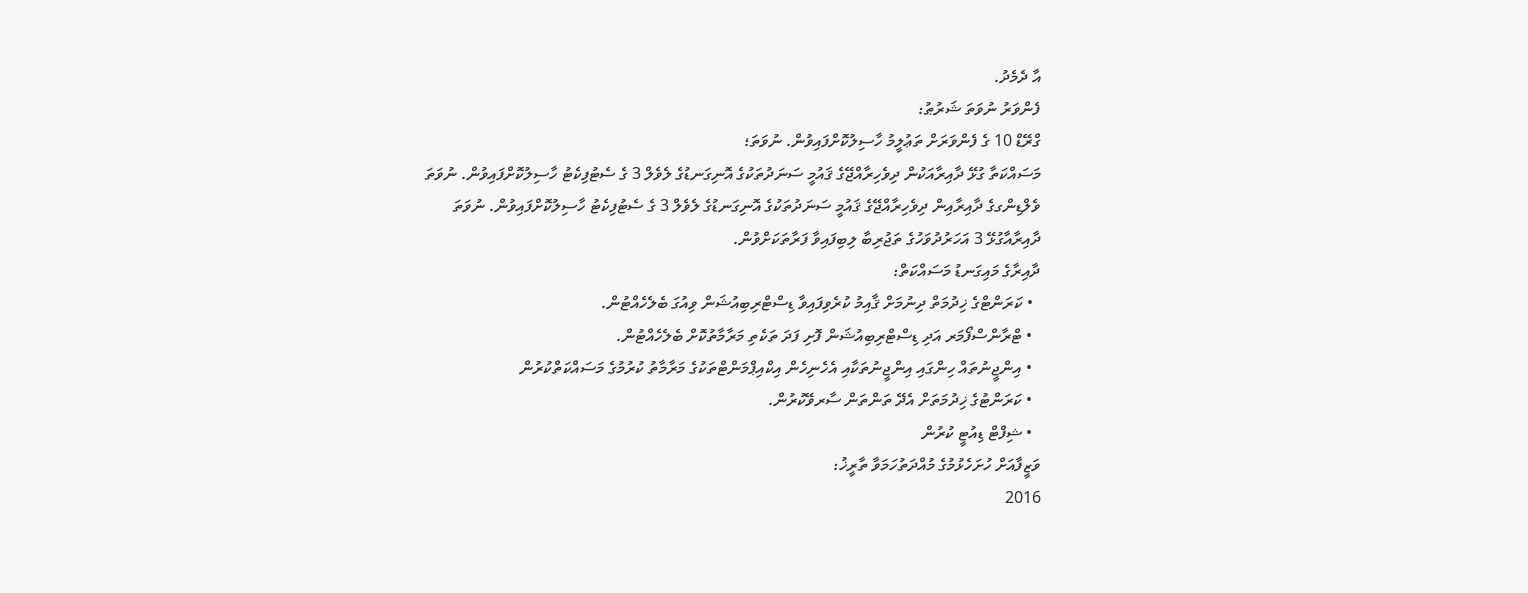އާ ދެމެދު.
ފެންވަރު ނުވަތަ ޝަރުޠު:
ގްރޭޑް 10 ގެ ފެންވަރަށް ތަޢުލީމު ހާސިލުކޮށްފައިވުން. ނުވަތަ؛
މަސައްކަތާ ގުޅޭ ދާއިރާއަކުން ދިވެހިރާއްޖޭގެ ޤައުމީ ސަނަދުތަކުގެ އޮނިގަނޑުގެ ލެވެލް 3 ގެ ސެޓުފިކެޓު ހާސިލުކޮށްފައިވުން. ނުވަތަ
ވެލްޑިންގގެ ދާއިރާއިން ދިވެހިރާއްޖޭގެ ޤައުމީ ސަނަދުތަކުގެ އޮނިގަނޑުގެ ލެވެލް 3 ގެ ސެޓުފިކެޓު ހާސިލުކޮށްފައިވުން. ނުވަތަ
ދާއިރާއާގުޅޭ 3 އަހަރުދުވަހުގެ ތަޖުރިބާ ލިބިފައިވާ ފަރާތަކަށްވުން.
ދާއިރާގެ މައިގަނޑު މަސައްކަތް:
  • ކަރަންޓްގެ ޚިދުމަތް ދިނުމަށް ޤާއިމު ކުރެވިފައިވާ ޑިސްޓްރިބިއުޝަން ވިއުގަ ބެލެހެއްޓުން.
  • ޓްރާންސްފޯމަރ އަދި ޑިސްޓްރިބިއުޝަން ފޮށި ފަދަ ތަކެތި މަރާމާތުކޮށް ބެލެހެއްޓުން.
  • އިންޖީނުތައް ހިންގައި އިންޖީނުތަކާއި އެހެނިހެން އިކްއިޕްމަންޓްތަކުގެ މަރާމާތު ކުރުމުގެ މަސައްކަތްކުރުން
  • ކަރަންޓުގެ ޚިދުމަތަށް އެދޭ ތަންތަން ސާރވޭކުރުން.
  • ޝިފްޓް ޑިއުޓީ ކުރުން
ވަޒީފާއަށް ހުށަހެޅުމުގެ މުއްދަތުހަމަވާ ތާރީޚު:
2016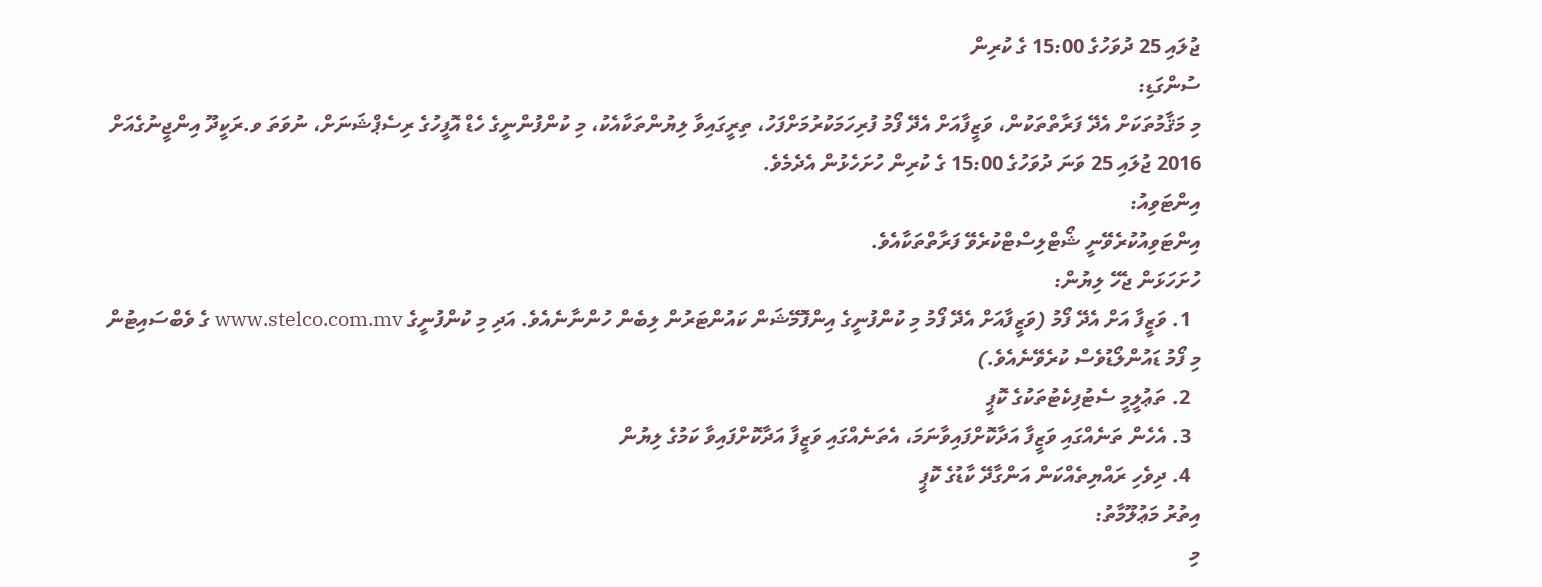ޖުލައި 25 ދުވަހުގެ 15:00 ގެ ކުރިން
ސުންގަޑި:
މި މަޤާމުތަކަށް އެދޭ ފަރާތްތަކުން، ވަޒީފާއަށް އެދޭ ފޯމު ފުރިހަމަކުރުމަށްފަހު، ތިރީގައިވާ ލިޔުންތަކާއެކު، މި ކުންފުންނީގެ ހެޑް އޮފީހުގެ ރިސެޕްޝަނަށް، ނުވަތަ ވ.ރަކީދޫ އިންޖީނުގެއަށް 2016 ޖުލައި 25 ވަނަ ދުވަހުގެ 15:00 ގެ ކުރިން ހުށަހެޅުން އެދެމެވެ.
އިންޓަވިއު:
އިންޓަވިއުކުރެވޭނީ ޝޯޓްލިސްޓްކުރެވޭ ފަރާތްތަކާއެވެ.
ހުށަހަޅަން ޖެހޭ ލިޔުން:
  1. ވަޒީފާ އަށް އެދޭ ފޯމު (ވަޒީފާއަށް އެދޭ ފޯމު މި ކުންފުނީގެ އިންފޮމޭޝަން ކައުންޓަރުން ލިބެން ހުންނާނެއެވެ. އަދި މި ކުންފުނީގެ www.stelco.com.mv ގެ ވެބްސައިޓުން މި ފޯމު ޑައުންލޯޑުވެސް ކުރެވޭނެއެވެ.)
  2. ތަޢުލީމީ ސެޓުފިކެޓުތަކުގެ ކޮޕީ
  3. އެހެން ތަނެއްގައި ވަޒީފާ އަދާކޮށްފައިވާނަމަ، އެތަނެއްގައި ވަޒީފާ އަދާކޮށްފައިވާ ކަމުގެ ލިޔުން
  4. ދިވެހި ރައްޔިތެއްކަން އަންގާދޭ ކާޑުގެ ކޮޕީ
އިތުރު މަޢުލޫމާތު:
މި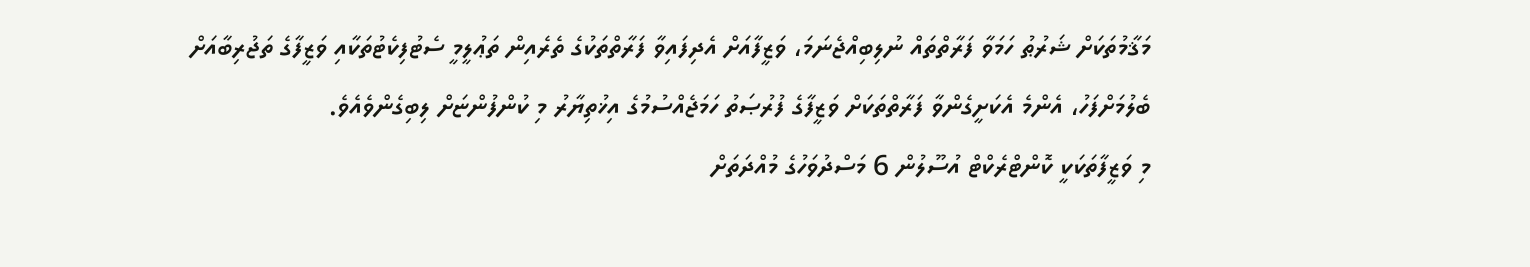މަޤާމުތަކަށް ޝަރުޠު ހަމަވާ ފަރާތްތައް ނުލިބިއްޖެނަމަ، ވަޒީފާއަށް އެދިފައިވާ ފަރާތްތަކުގެ ތެރެއިން ތަޢުލީމީ ސެޓުފިކެޓުތަކާއި ވަޒީފާގެ ތަޖުރިބާއަށް ބެލުމަށްފަހު، އެންމެ އެކަށީގެންވާ ފަރާތްތަކަށް ވަޒީފާގެ ފުރުޞަތު ހަމަޖެއްސުމުގެ އިޚުތިޔާރު މި ކުންފުންޏަށް ލިބިގެންވެއެވެ.
މި ވަޒީފާތަކަކީ ކޮންޓްރެކްޓް އުސޫލުން 6 މަސްދުވަހުގެ މުއްދަތަށް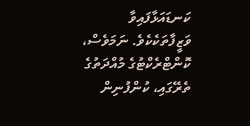ކަނޑައަޅާފައިވާ ވަޒީފާތަކެކެވެ. ނަމަވެސް، ކޮންޓްރެކްޓުގެ މުއްދަތުގެ ތެރޭގައި، ކުންފުނިން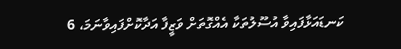ކަނޑައަޅާފައިވާ އުސޫލުތަކާ އެއްގޮތަށް ވަޒީފާ އަދާކޮށްފައިވާނަމަ، 6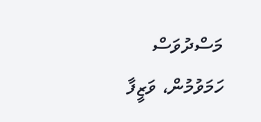މަސްދުވަސް ހަމަވުމުން، ވަޒީފާ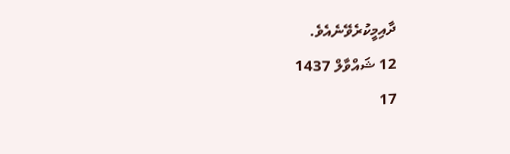ދާއިމީކުރެވޭނެއެވެ.
12 ޝައްވާލް 1437
17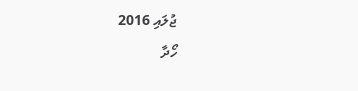ޖުލައި 2016
ހޯދާ